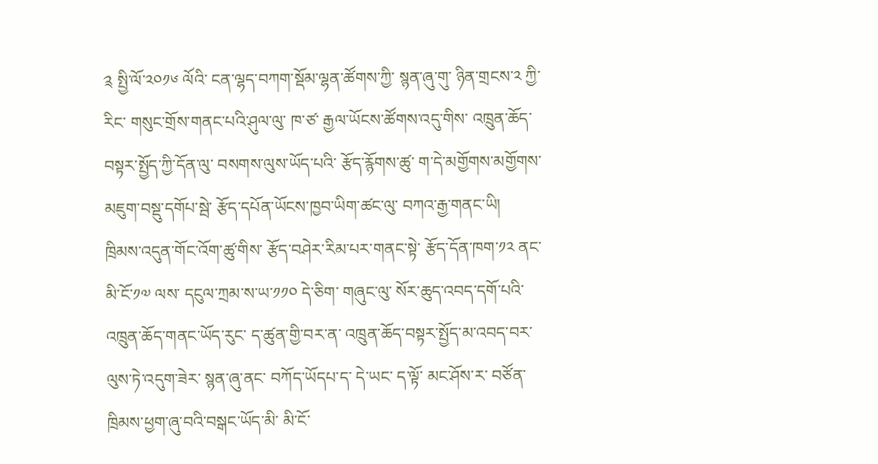༉ སྤྱི་ལོ་༢༠༡༦ ལོའི་ ངན་ལྷད་བཀག་སྡོམ་ལྷན་ཚོགས་ཀྱི་ སྙན་ཞུ་གུ་ ཉིན་གྲངས་༢ ཀྱི་རིང་ གསུང་གྲོས་གནང་པའི་ཤུལ་ལུ་ ཁ་ཙ་ རྒྱལ་ཡོངས་ཚོགས་འདུ་གིས་ འཁྲུན་ཆོད་བསྟར་སྤྱོད་ཀྱི་དོན་ལུ་ བསགས་ལུས་ཡོད་པའི་ རྩོད་རྙོགས་ཚུ་ ག་དེ་མགྱོགས་མགྱོགས་ མཇུག་བསྡུ་དགོཔ་སྦེ་ རྩོད་དཔོན་ཡོངས་ཁྱབ་ཡིག་ཚང་ལུ་ བཀའ་རྒྱ་གནང་ཡི།
ཁྲིམས་འདུན་གོང་འོག་ཚུ་གིས་ རྩོད་བཤེར་རིམ་པར་གནང་སྟེ་ རྩོད་དོན་ཁག་༡༢ ནང་ མི་ངོ་༡༧ ལས་ དངུལ་ཀྲམ་ས་ཡ་༡༡༠ དེ་ཅིག་ གཞུང་ལུ་ སོར་ཆུད་འབད་དགོ་པའི་ འཁྲུན་ཆོད་གནང་ཡོད་རུང་ ད་ཚུན་གྱི་བར་ན་ འཁྲུན་ཆོད་བསྟར་སྤྱོད་མ་འབད་བར་ ལུས་ཏེ་འདུག་ཟེར་ སྙན་ཞུ་ནང་ བཀོད་ཡོདཔ་ད་ དེ་ཡང་ ད་ལྟོ་ མང་ཤོས་ར་ བཙོན་ཁྲིམས་ཕྱག་ཞུ་བའི་བསྒང་ཡོད་མི་ མི་ངོ་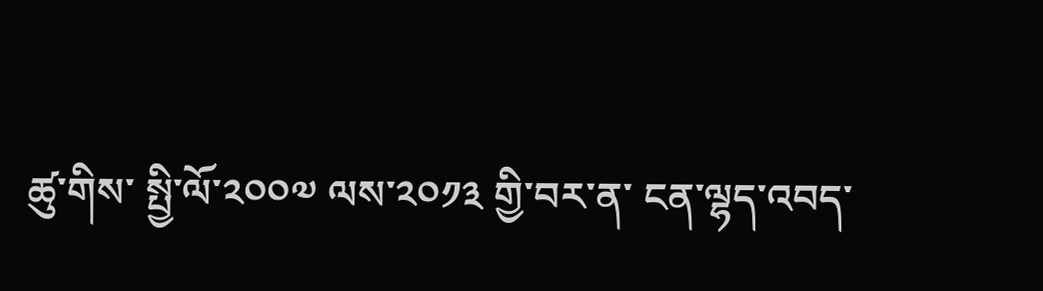ཚུ་གིས་ སྤྱི་ལོ་༢༠༠༧ ལས་༢༠༡༣ གྱི་བར་ན་ ངན་ལྷད་འབད་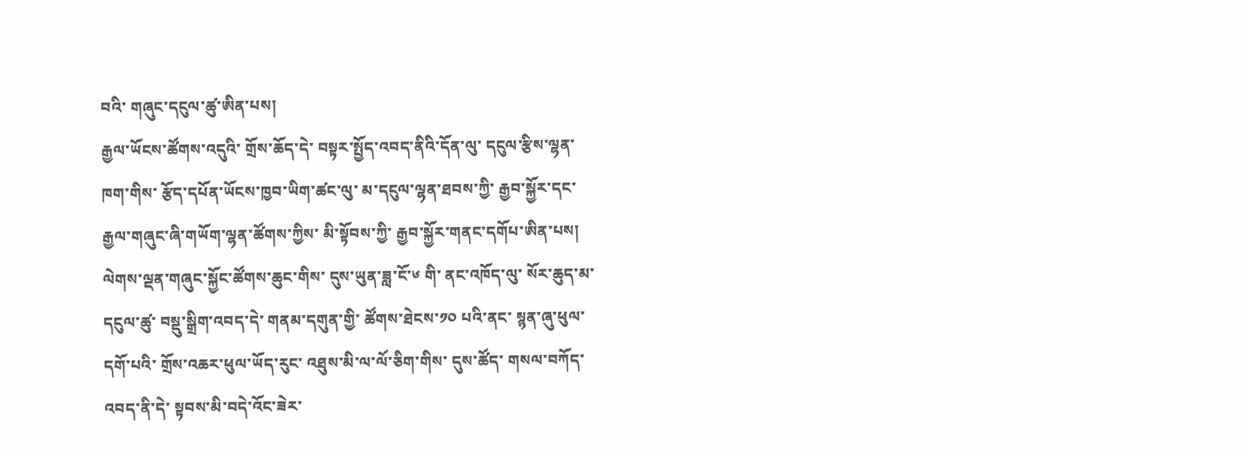བའི་ གཞུང་དངུལ་ཚུ་ཨིན་པས།
རྒྱལ་ཡོངས་ཚོགས་འདུའི་ གྲོས་ཆོད་དེ་ བསྟར་སྤྱོད་འབད་ནིའི་དོན་ལུ་ དངུལ་རྩིས་ལྷན་ཁག་གིས་ རྩོད་དཔོན་ཡོངས་ཁྱབ་ཡིག་ཚང་ལུ་ མ་དངུལ་ལྷན་ཐབས་ཀྱི་ རྒྱབ་སྐྱོར་དང་ རྒྱལ་གཞུང་ཞི་གཡོག་ལྷན་ཚོགས་ཀྱིས་ མི་སྟོབས་ཀྱི་ རྒྱབ་སྐྱོར་གནང་དགོཔ་ཨིན་པས།
ལེགས་ལྡན་གཞུང་སྐྱོང་ཚོགས་ཆུང་གིས་ དུས་ཡུན་ཟླ་ངོ་༦ གི་ ནང་འཁོད་ལུ་ སོར་ཆུད་མ་དངུལ་ཚུ་ བསྡུ་སྒྲིག་འབད་དེ་ གནམ་དགུན་གྱི་ ཚོགས་ཐེངས་༡༠ པའི་ནང་ སྙན་ཞུ་ཕུལ་དགོ་པའི་ གྲོས་འཆར་ཕུལ་ཡོད་རུང་ འཐུས་མི་ལ་ལོ་ཅིག་གིས་ དུས་ཚོད་ གསལ་བཀོད་འབད་ནི་དེ་ སྟབས་མི་བདེ་འོང་ཟེར་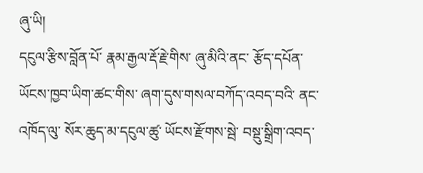ཞུ་ཡི།
དངུལ་རྩིས་བློན་པོ་ རྣམ་རྒྱལ་རྡོ་རྗེ་གིས་ ཞུ་མིའི་ནང་ རྩོད་དཔོན་ཡོངས་ཁྱབ་ཡིག་ཚང་གིས་ ཞག་དུས་གསལ་བཀོད་འབད་བའི་ ནང་འཁོད་ལུ་ སོར་ཆུད་མ་དངུལ་ཚུ་ ཡོངས་རྫོགས་སྦེ་ བསྡུ་སྒྲིག་འབད་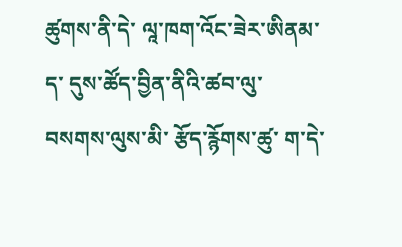ཚུགས་ནི་དེ་ ལཱ་ཁག་འོང་ཟེར་ཨིནམ་ད་ དུས་ཚོད་བྱིན་ནིའི་ཚབ་ལུ་ བསགས་ལུས་མི་ རྩོད་རྙོགས་ཚུ་ ག་དེ་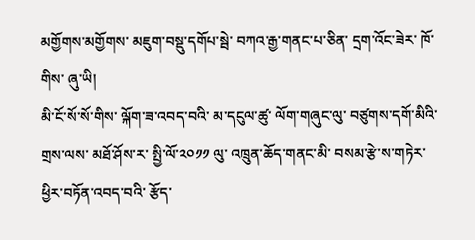མགྱོགས་མགྱོགས་ མཇུག་བསྡུ་དགོཔ་སྦེ་ བཀའ་རྒྱ་གནང་པ་ཅིན་ དྲག་འོང་ཟེར་ ཁོ་གིས་ ཞུ་ཡི།
མི་ངོ་སོ་སོ་གིས་ ལྐོག་ཟ་འབད་བའི་ མ་དངུལ་ཚུ་ ལོག་གཞུང་ལུ་ བཙུགས་དགོ་མིའི་གྲས་ལས་ མཐོ་ཤོས་ར་ སྤྱི་ལོ་༢༠༡༡ ལུ་ འཁྲུན་ཆོད་གནང་མི་ བསམ་རྩེ་ས་གཏེར་ཕྱིར་བཏོན་འབད་བའི་ རྩོད་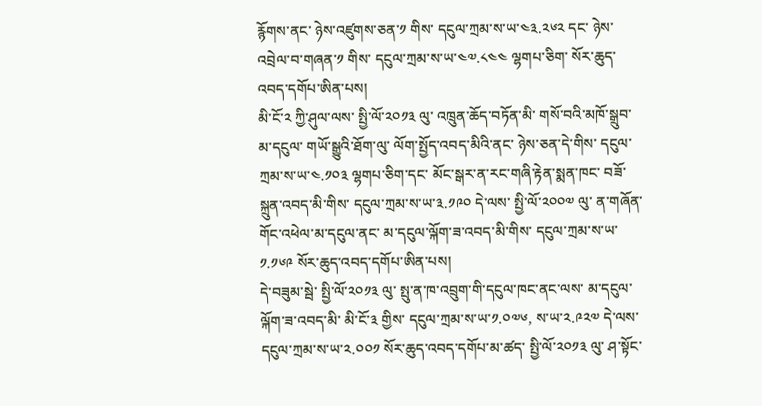རྙོགས་ནང་ ཉེས་འཛུགས་ཅན་༡ གིས་ དངུལ་ཀྲམ་ས་ཡ་༤༣.༢༦༢ དང་ ཉེས་འབྲེལ་བ་གཞན་༡ གིས་ དངུལ་ཀྲམ་ས་ཡ་༤༧.༨༤༤ ལྷགཔ་ཅིག་ སོར་ཆུད་འབད་དགོཔ་ཨིན་པས།
མི་ངོ་༢ ཀྱི་ཤུལ་ལས་ སྤྱི་ལོ་༢༠༡༣ ལུ་ འཁྲུན་ཆོད་བཏོན་མི་ གསོ་བའི་མཁོ་སྒྲུབ་མ་དངུལ་ གཡོ་སྒྱུའི་ཐོག་ལུ་ ལོག་སྤྱོད་འབད་མིའི་ནང་ ཉེས་ཅན་དེ་གིས་ དངུལ་ཀྲམ་ས་ཡ་༤.༡༠༣ ལྷགཔ་ཅིག་དང་ མོང་སྒར་ན་རང་གཞི་རྟེན་སྨན་ཁང་ བཟོ་སྐྲུན་འབད་མི་གིས་ དངུལ་ཀྲམ་ས་ཡ་༣.༡༩༠ དེ་ལས་ སྤྱི་ལོ་༢༠༠༧ ལུ་ ན་གཞོན་གོང་འཕེལ་མ་དངུལ་ནང་ མ་དངུལ་ལྐོག་ཟ་འབད་མི་གིས་ དངུལ་ཀྲམ་ས་ཡ་༡.༡༦༩ སོར་ཆུད་འབད་དགོཔ་ཨིན་པས།
དེ་བཟུམ་སྦེ་ སྤྱི་ལོ་༢༠༡༣ ལུ་ སྤུ་ན་ཁ་འབྲུག་གི་དངུལ་ཁང་ནང་ལས་ མ་དངུལ་ལྐོག་ཟ་འབད་མི་ མི་ངོ་༣ གྱིས་ དངུལ་ཀྲམ་ས་ཡ་༡.༠༧༦, ས་ཡ་༢.༩༢༧ དེ་ལས་ དངུལ་ཀྲམ་ས་ཡ་༢.༠༠༡ སོར་ཆུད་འབད་དགོཔ་མ་ཚད་ སྤྱི་ལོ་༢༠༡༣ ལུ་ ཤ་སྟོང་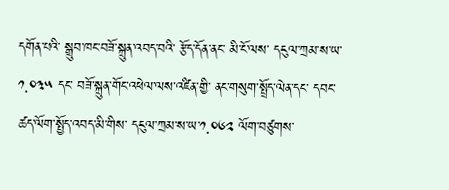དགོན་པའི་ སྒྲུབ་ཁང་བཟོ་སྐྲུན་འབད་བའི་ རྩོད་དོན་ནང་ མི་ངོ་ལས་ དངུལ་ཀྲམ་ས་ཡ་༡.༠༣༥ དང་ བཟོ་སྐྲུན་གོང་འཕེལ་ལས་འཛིན་གྱི་ ནང་གསུག་སྤྲོད་ལེན་དང་ དབང་ཚད་ལོག་སྤྱོད་འབད་མི་གིས་ དངུལ་ཀྲམ་ས་ཡ་༡.༠༦༢ ལོག་བཙུགས་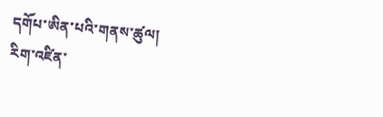དགོཔ་ཨིན་པའི་གནས་ཚུལ།
རིག་འཛིན་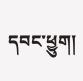དབང་ཕྱུག།